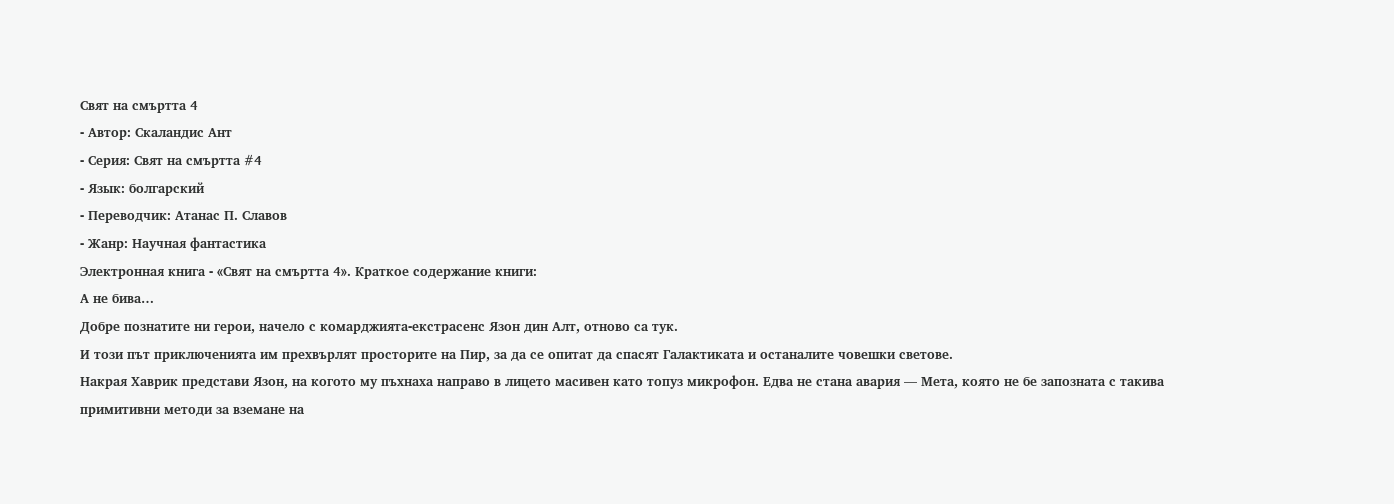Свят на смъртта 4
- Автор: Скаландис Ант
- Серия: Свят на смъртта #4
- Язык: болгарский
- Переводчик: Атанас П. Славов
- Жанр: Научная фантастика
Электронная книга - «Свят на смъртта 4». Краткое содержание книги:
А не бива…
Добре познатите ни герои, начело с комарджията-екстрасенс Язон дин Алт, отново са тук.
И този път приключенията им прехвърлят просторите на Пир, за да се опитат да спасят Галактиката и останалите човешки светове.
Накрая Хаврик представи Язон, на когото му пъхнаха направо в лицето масивен като топуз микрофон. Едва не стана авария — Мета, която не бе запозната с такива примитивни методи за вземане на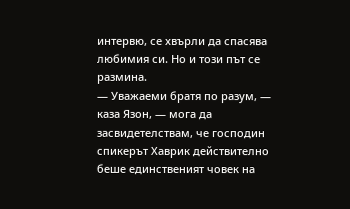интервю, се хвърли да спасява любимия си. Но и този път се размина.
— Уважаеми братя по разум, — каза Язон, — мога да засвидетелствам, че господин спикерът Хаврик действително беше единственият човек на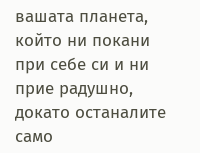вашата планета, който ни покани при себе си и ни прие радушно, докато останалите само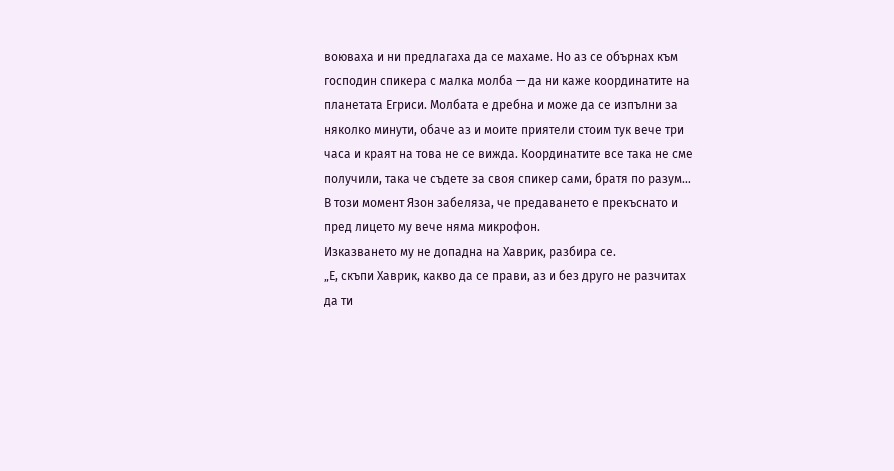воюваха и ни предлагаха да се махаме. Но аз се обърнах към господин спикера с малка молба — да ни каже координатите на планетата Егриси. Молбата е дребна и може да се изпълни за няколко минути, обаче аз и моите приятели стоим тук вече три часа и краят на това не се вижда. Координатите все така не сме получили, така че съдете за своя спикер сами, братя по разум…
В този момент Язон забеляза, че предаването е прекъснато и пред лицето му вече няма микрофон.
Изказването му не допадна на Хаврик, разбира се.
„Е, скъпи Хаврик, какво да се прави, аз и без друго не разчитах да ти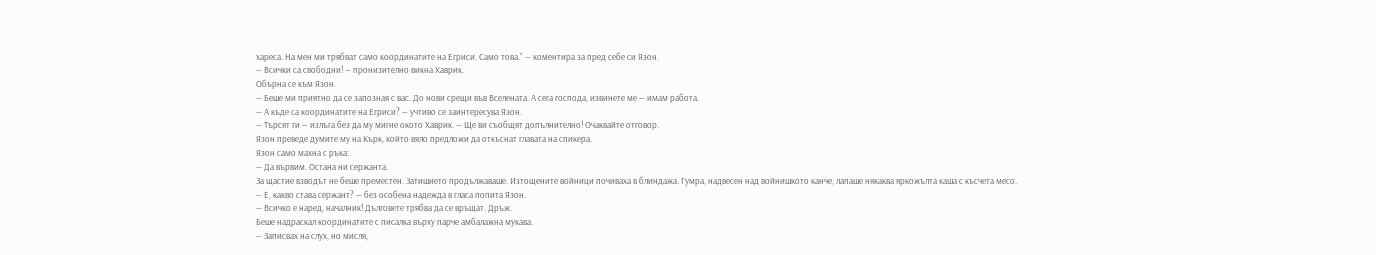хареса. На мен ми трябват само координатите на Егриси. Само това.“ — коментира за пред себе си Язон.
— Всички са свободни! — пронизително викна Хаврик.
Обърна се към Язон.
— Беше ми приятно да се запозная с вас. До нови срещи във Вселената. А сега господа, извинете ме — имам работа.
— А къде са координатите на Егриси? — учтиво се заинтересува Язон.
— Търсят ги — излъга без да му мигне окото Хаврик. — Ще ви съобщят допълнително! Очаквайте отговор.
Язон преведе думите му на Кърк, който вяло предложи да откъснат главата на спикера.
Язон само махна с ръка:
— Да вървим. Остана ни сержанта.
За щастие взводът не беше преместен. Затишието продължаваше. Изтощените войници почиваха в блиндажа. Гумра, надвесен над войнишкото канче, лапаше някаква яркожълта каша с късчета месо.
— Е, какво става сержант? — без особена надежда в гласа попита Язон.
— Всичко е наред, началник! Дълговете трябва да се връщат. Дръж.
Беше надраскал координатите с писалка върху парче амбалажна мукава.
— Записвах на слух, но мисля,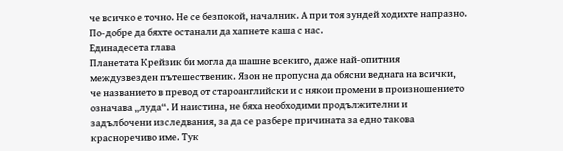че всичко е точно. Не се безпокой, началник. А при тоя зундей ходихте напразно. По-добре да бяхте останали да хапнете каша с нас.
Единадесета глава
Планетата Крейзик би могла да шашне всекиго, даже най-опитния междузвезден пътешественик. Язон не пропусна да обясни веднага на всички, че названието в превод от староанглийски и с някои промени в произношението означава „луда“. И наистина, не бяха необходими продължителни и задълбочени изследвания, за да се разбере причината за едно такова красноречиво име. Тук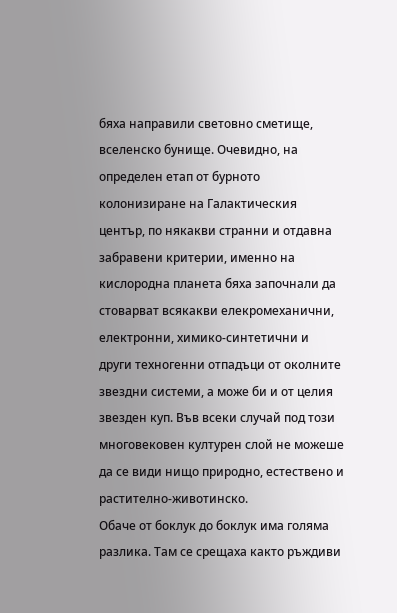бяха направили световно сметище, вселенско бунище. Очевидно, на определен етап от бурното колонизиране на Галактическия център, по някакви странни и отдавна забравени критерии, именно на кислородна планета бяха започнали да стоварват всякакви елекромеханични, електронни, химико-синтетични и други техногенни отпадъци от околните звездни системи, а може би и от целия звезден куп. Във всеки случай под този многовековен културен слой не можеше да се види нищо природно, естествено и растително-животинско.
Обаче от боклук до боклук има голяма разлика. Там се срещаха както ръждиви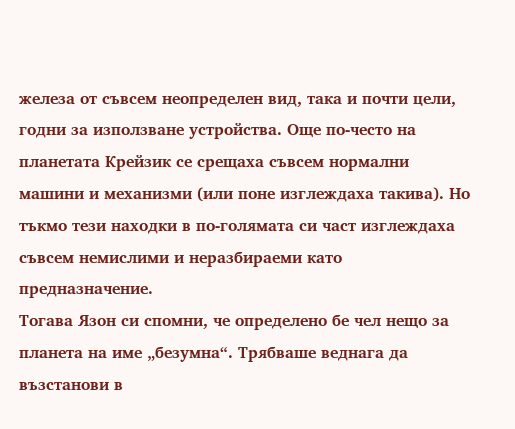железа от съвсем неопределен вид, така и почти цели, годни за използване устройства. Още по-често на планетата Крейзик се срещаха съвсем нормални машини и механизми (или поне изглеждаха такива). Но тъкмо тези находки в по-голямата си част изглеждаха съвсем немислими и неразбираеми като предназначение.
Тогава Язон си спомни, че определено бе чел нещо за планета на име „безумна“. Трябваше веднага да възстанови в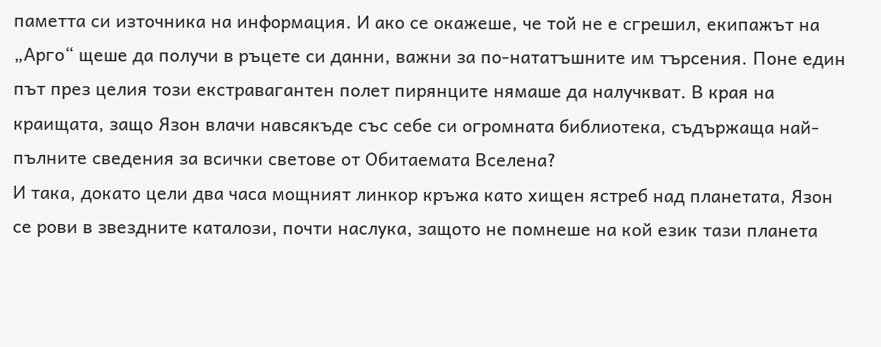паметта си източника на информация. И ако се окажеше, че той не е сгрешил, екипажът на „Арго“ щеше да получи в ръцете си данни, важни за по-нататъшните им търсения. Поне един път през целия този екстравагантен полет пирянците нямаше да налучкват. В края на краищата, защо Язон влачи навсякъде със себе си огромната библиотека, съдържаща най-пълните сведения за всички светове от Обитаемата Вселена?
И така, докато цели два часа мощният линкор кръжа като хищен ястреб над планетата, Язон се рови в звездните каталози, почти наслука, защото не помнеше на кой език тази планета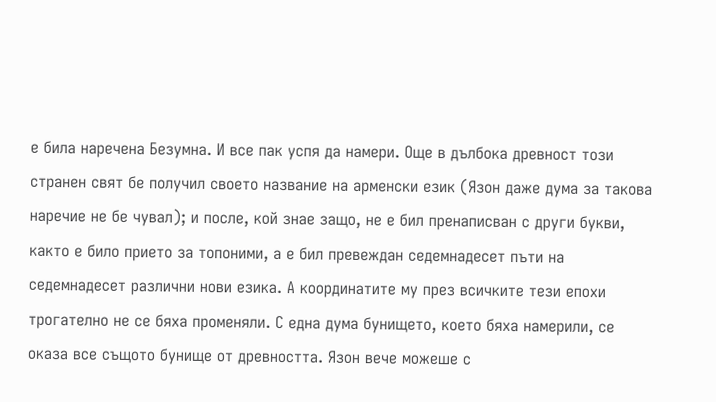е била наречена Безумна. И все пак успя да намери. Още в дълбока древност този странен свят бе получил своето название на арменски език (Язон даже дума за такова наречие не бе чувал); и после, кой знае защо, не е бил пренаписван с други букви, както е било прието за топоними, а е бил превеждан седемнадесет пъти на седемнадесет различни нови езика. А координатите му през всичките тези епохи трогателно не се бяха променяли. С една дума бунището, което бяха намерили, се оказа все същото бунище от древността. Язон вече можеше с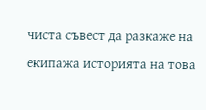чиста съвест да разкаже на екипажа историята на това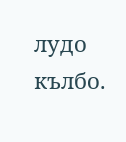лудо кълбо.